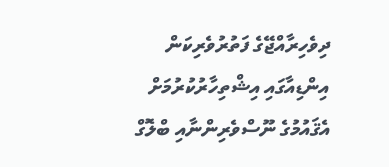ދިވެހިރާއްޖޭގެ ފަތުރުވެރިކަން އިންޑިއާގައި އިޝްތިހާރުކުރުމަށް އެޤައުމުގެ ނޫސްވެރިންނާއި ބްލޮގް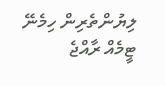ލިޔުންތެރިން ހިމެނޭ ޓީމެއް ރާއްޖެ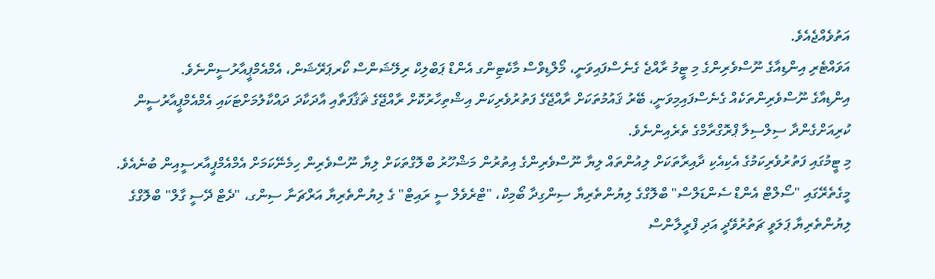އަތުވެއްޖެއެވެ.
އަވައްޓެރި އިންޑިއާގެ ނޫސްވެރިންގެ މި ޓީމު ރާއްޖެ ގެނެސްފައިވަނީ، މޯލްޑިވްސް މާކެޓިންގ އެންޑް ޕަބްލިކް ރިލޭޝަންސް ކޯރޕަރޭޝަން، އެމްއެމްޕީއާރުސީންނެވެ.
އިންޑިއާގެ ނޫސްވެރިންތަކެއް ގެނެސްފައިމިވަނީ، ބޭރު ޤައުމުތަކަށް ރާއްޖޭގެ ފަތުރުވެރިކަން އިޝްތިހާރުކޮށް ރާއްޖޭގެ ޘަޤާފަތާއި އާދަކާދަ ދައްކާލުމަށްޓަކައި އެމްއެމްޕީއާރުސީން ކުރިއަށްގެންދާ ސިލްސިލާ ޕްރޮގްރާމްގެ ތެރެއިންނެވެ.
މި ޓީމުގައި ފަތުރުވެރިކަމުގެ އެކިއެކި ދާއިރާތަކަށް ލިއުންތައް ލިޔާ ނޫސްވެރިންގެ އިތުރުން މަޝްހޫރު ބްލޮގްތަކަށް ލިޔާ ނޫސްވެރިން ހިމެނޭކަމަށް އެމްއެމްޕީއާރސީއިން ބުނެއެވެ. މީގެތެރޭގައި "ސޯލްޓް އެންޑް ސެންޑަލްސް" ބްލޮގްގެ ލިޔުންތެރިޔާ ސިންގިދާ ބޯމިކް، "ޓްރެވެލް ސީ ރައިޓް" ގެ ލިޔުންތެރިޔާ އަރްޗަނާ ސިންގ، "ދެޓް ދޭސީ ގާލް" ބްލޮގްގެ ލިޔުންތެރިޔާ ޕަލަވީ ޗަތުރުވޭދީ އަދި ފްރީލާންސް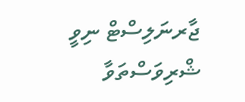ޖާރނަލިސްޓް ނިވީ ޝްރިވަސްތަވާ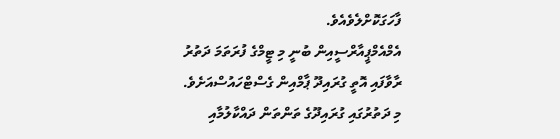ފާހަގަކޮށްލެވެއެވެ.
އެމްއެމްޕީއާރްސީއިން ބުނީ މި ޓީމްގެ ފުރަތަމަ ދަތުރު ރާވާފައި އޮތީ ގުރައިދޫ ޕާމްއިން ގެސްޓްހައުސްއަށެވެ. މި ދަތުރުގައި ގުރައިދޫގެ ތަންތަން ދައްކާލުމާއި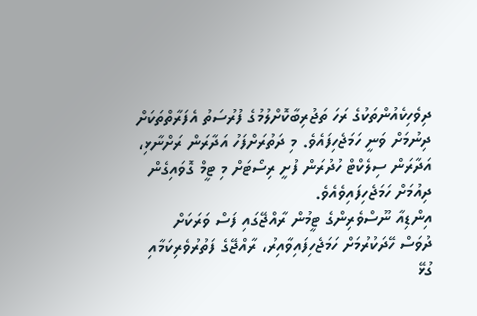ދިވެހިކެއުންތަކުގެ ރަހަ ތަޖުރިބާކޮށްލުމުގެ ފުރުސަތު އެފަރާތްތަކަށް ދިނުމަށް ވަނީ ހަމަޖެހިފައެވެ. މި ދަތުރަށްފަހު އަދާރަން ރަށްނާޅި، އަދާރަން ސިލެކްޓް ހުދުރަން ފުށީ ރިސޯޓަށް މި ޓީމް ގޮވައިގެން ދިއުމަށް ހަމަޖެހިފައިވެއެވެ.
އިންޑިއާ ނޫސްވެރިންގެ ޓީމުން ރާއްޖޭގައި ފަސް ވަރަކަށް ދުވަސް ހޭދަކުރުމަށް ހަމަޖެހިފައިވާއިރު، ރާއްޖޭގެ ފަތުރުވެރިކަމާއި ގުޅޭ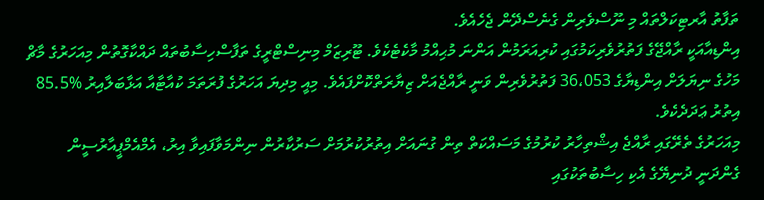ތަފާތު އާރޓިކަލްތައް މި ނޫސްވެރިން ގެނެސްދޭން ޖެހެއެވެ.
އިންޑިއާއަކީ ރާއްޖޭގެ ފަތުރުވެރިކަމުގައި ކުރިއަރަމުން އަންނަ މުޙިއްމު މާކެޓެކެވެ. ޓޫރިޒަމް މިނިސްޓްރީގެ ތަފާސްހިސާބުތައް ދައްކާގޮތުން މިއަހަރުގެ މާޗް މަހުގެ ނިޔަލަށް އިންޑިޔާގެ 36،053 ފަތުރުވެރިން ވަނީ ރާއްޖެއަށް ޒިޔާރަތްކޮށްފައެވެ. މިއީ މިދިޔަ އަހަރުގެ ފުރަތަމަ ކުއާޓާއާ އަޅާބަލާއިރު %85.5 އިތުރު ޢަދަދެކެވެ.
މިއަހަރުގެ ތެރޭގައި ރާއްޖެ އިޝްތިހާރު ކުރުމުގެ މަސައްކަތް ތިން ގުނައަށް އިތުރުކުރުމަށް ސަރުކާރުން ނިންމަވާފައިވާ އިރު، އެމްއެމްޕީއާރުސީން ގެންދަނީ ދުނިޔޭގެ އެކި ހިސާބުތަކުގައި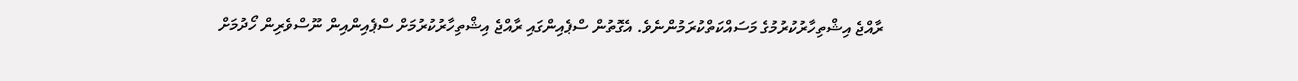ރާއްޖެ އިޝްތިހާރުކުރުމުގެ މަސައްކަތްކުރަމުންނެވެ. އެގޮތުން ސްޕެއިންގައި ރާއްޖެ އިޝްތިހާރުކުރުމަށް ސްޕެއިންއިން ނޫސްވެރިން ހޯދުމަށް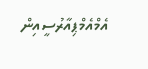އެމްއެމްޕިއާރުސީއިން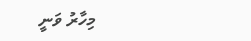މިހާރު ވަނީ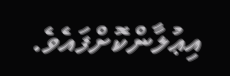އިޢުލާންކޮށްފައެވެ.